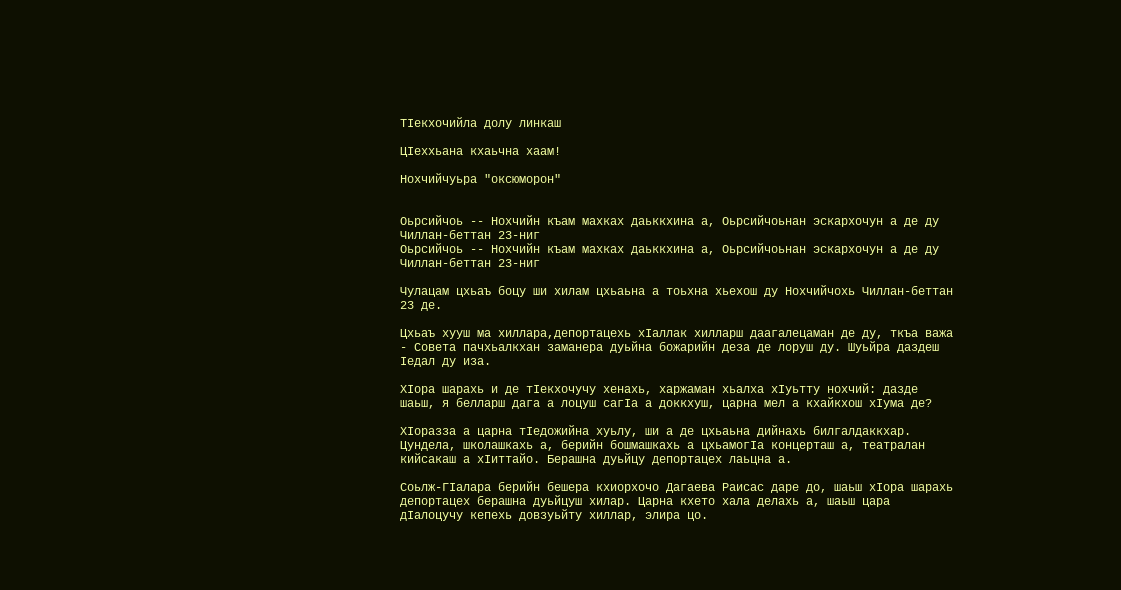ТIекхочийла долу линкаш

ЦIеххьана кхаьчна хаам!

Нохчийчуьра "оксюморон"


Оьрсийчоь -- Нохчийн къам махках даьккхина а, Оьрсийчоьнан эскархочун а де ду Чиллан-беттан 23-ниг
Оьрсийчоь -- Нохчийн къам махках даьккхина а, Оьрсийчоьнан эскархочун а де ду Чиллан-беттан 23-ниг

Чулацам цхьаъ боцу ши хилам цхьаьна а тоьхна хьехош ду Нохчийчохь Чиллан-беттан 23 де.

Цхьаъ хууш ма хиллара,депортацехь хIаллак хилларш даагалецаман де ду, ткъа важа - Совета пачхьалкхан заманера дуьйна божарийн деза де лоруш ду. Шуьйра даздеш Iедал ду иза.

ХIора шарахь и де тIекхочучу хенахь, харжаман хьалха хIуьтту нохчий: дазде шаьш, я белларш дага а лоцуш сагIа а доккхуш, царна мел а кхайкхош хIума де?

ХIоразза а царна тIедожийна хуьлу, ши а де цхьаьна дийнахь билгалдаккхар. Цундела, школашкахь а, берийн бошмашкахь а цхьамогIа концерташ а, театралан кийсакаш а хIиттайо. Берашна дуьйцу депортацех лаьцна а.

Соьлж-ГIалара берийн бешера кхиорхочо Дагаева Раисас даре до, шаьш хIора шарахь депортацех берашна дуьйцуш хилар. Царна кхето хала делахь а, шаьш цара дIалоцучу кепехь довзуьйту хиллар, элира цо.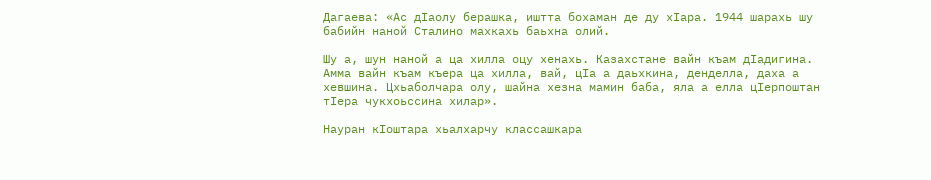Дагаева: «Ас дIаолу берашка, иштта бохаман де ду хIара. 1944 шарахь шу бабийн наной Сталино махкахь баьхна олий.

Шу а, шун наной а ца хилла оцу хенахь. Казахстане вайн къам дIадигина. Амма вайн къам къера ца хилла, вай, цIа а даьхкина, денделла, даха а хевшина. Цхьаболчара олу, шайна хезна мамин баба, яла а елла цIерпоштан тIера чукхоьссина хилар».

Науран кIоштара хьалхарчу классашкара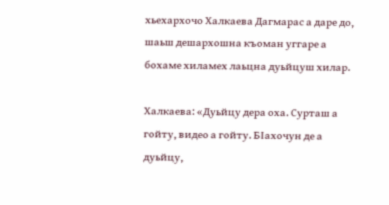хьехархочо Халкаева Дагмарас а даре до, шаьш дешархошна къоман уггаре а бохаме хиламех лаьцна дуьйцуш хилар.

Халкаева: «Дуьйцу дера оха. Сурташ а гойту, видео а гойту. БIахочун де а дуьйцу,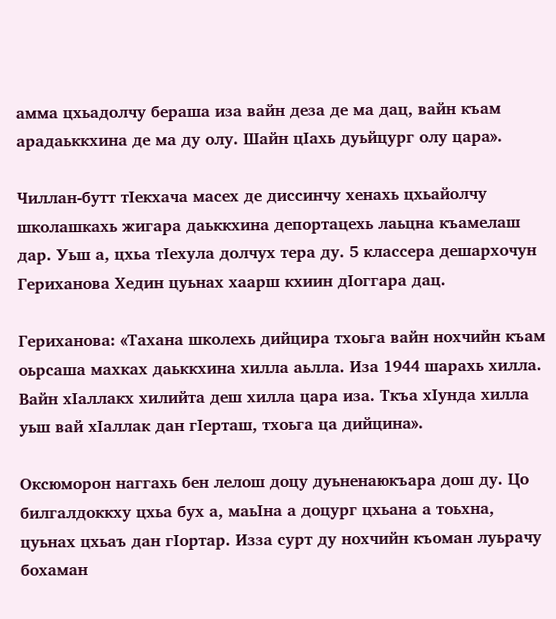амма цхьадолчу бераша иза вайн деза де ма дац, вайн къам арадаьккхина де ма ду олу. Шайн цIахь дуьйцург олу цара».

Чиллан-бутт тIекхача масех де диссинчу хенахь цхьайолчу школашкахь жигара даьккхина депортацехь лаьцна къамелаш дар. Уьш а, цхьа тIехула долчух тера ду. 5 классера дешархочун Гериханова Хедин цуьнах хаарш кхиин дIоггара дац.

Гериханова: «Тахана школехь дийцира тхоьга вайн нохчийн къам оьрсаша махках даьккхина хилла аьлла. Иза 1944 шарахь хилла. Вайн хIаллакх хилийта деш хилла цара иза. Ткъа хIунда хилла уьш вай хIаллак дан гIерташ, тхоьга ца дийцина».

Оксюморон наггахь бен лелош доцу дуьненаюкъара дош ду. Цо билгалдоккху цхьа бух а, маьIна а доцург цхьана а тоьхна, цуьнах цхьаъ дан гIортар. Изза сурт ду нохчийн къоман луьрачу бохаман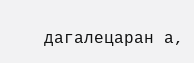дагалецаран а,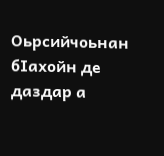Оьрсийчоьнан бIахойн де даздар а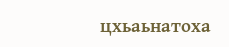цхьаьнатоха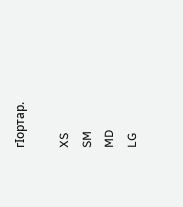гIортар.

XS
SM
MD
LG